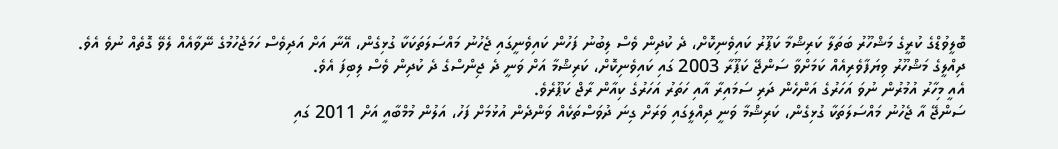ބޮލީވުޑްގެ ކުރީގެ މަޝްހޫރު ބަތަލާ ކަރިޝްމާ ކަޕޫރު ކައިވެނިކޮށް، ދެ ކުދިން ވެސް ލިބުނު ފަހުން ކައިވެނީގައި ޖެހުނު މައްސަލަތަކަކާ ގުޅިގެން، އޭނާ އަށް އަދިވެސް ހަމަޖެހުމުގެ ނޭވާއެއް ލެވޭ ގޮތެއް ނުވެ އެވެ.
ދިއްލީގެ މަޝްހޫރު ވިޔަފާވެރިއެއް ކަމަށްވާ ސަންޖޭ ކަޕޫރާ 2003 ގައި ކައިވެނިކޮށް، ކަރިޝްމާ އަށް ވަނީ ދެ ޖިންސްގެ ދެ ކުދިން ވެސް ލިބިފަ އެވެ.
އެއީ މިހާރު އުމުރުން ނުވަ އަހަރުގެ އަންހެން ދަރި ސަމައިރާ އާއި ހަތަރު އަހަރުގެ ކިއާން ރާޖް ކަޕޫރެވެ.
ސަންޖޭ އާ ޖެހުނު މައްސަލަތަކާ ގުޅިގެން، ކަރިޝްމާ ވަނީ ދިއްލީގައި ވަރަށް ގިނަ ދުވަސްތަކެއް ވަންދެން އުޅުމަށް ފަހު، އަލުން މުމްބާއީ އަށް 2011 ގައި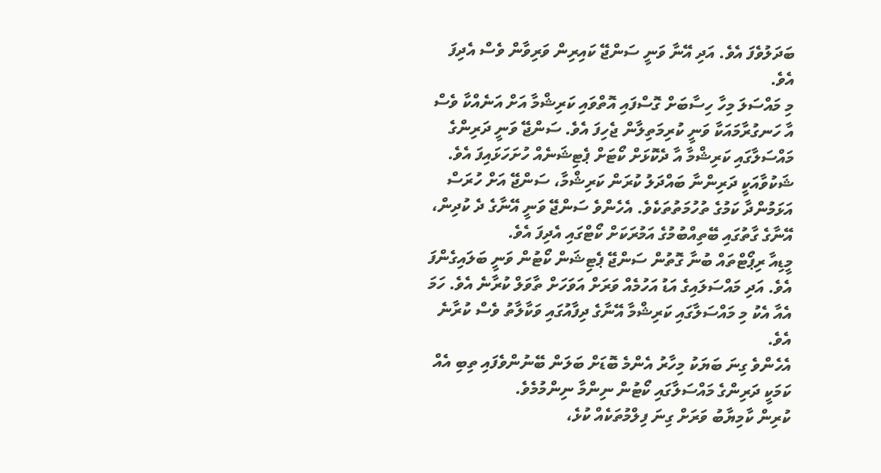ބަދަލުވެފަ އެވެ. އަދި އޭނާ ވަނީ ސަންޖޭ ކައިރިން ވަރިވާން ވެސް އެދިފަ އެވެ.
މި މައްސަލަ މިހާ ހިސާބަށް ގޮސްފައި އޮތްވައި ކަރިޝްމާ އަށް އަނެއްކާ ވެސް އާ ހަނގުރާމައަކާ ވަނީ ކުރިމަތިލާން ޖެހިފަ އެވެ. ސަންޖޭ ވަނީ ދަރިންގެ މައްސަލާގައި ކަރިޝްމާ އާ ދެކޮޅަށް ކޯޓަށް ޕެޓިޝަނެއް ހުށަހަޅައިފަ އެވެ.
ޝަކުވާއަކީ ދަރިންނާ ބައްދަލު ކުރަން ކަރިޝްމާ، ސަންޖޭ އަށް ހުރަސް އަޅަމުންދާ ކަމުގެ ތުހުމަތުތަކެވެ. އެހެންވެ ސަންޖޭ ވަނީ އޭނާގެ ދެ ކުދިން، އޭނާގެ ގާތުގައި ބޭތިއްބުމުގެ އަމުރަކަށް ކޯޓްގައި އެދިފަ އެވެ.
މީޑިއާ ރިޕޯޓްތައް ބުނާ ގޮތުން ސަންޖޭ ޕެޓިޝަން ކޯޓުން ވަނީ ބަލައިގެންފަ އެވެ. އަދި މައްސަލައިގެ އަޑު އަހުމެއް ވަރަށް އަވަހަށް ތާވަލް ކުރާނެ އެވެ. ހަމަ އެއާ އެކު މި މައްސަލާގައި ކަރިޝްމާ އޭނާގެ ދިފާއުގައި ވަކާލާތު ވެސް ކުރާނެ އެވެ.
އެހެންވެ ގިނަ ބަޔަކު މިހާރު އެންމެ ބޮޑަށް ބަލަން ބޭނުންވެފައި ތިބި އެއް ކަމަކީ ދަރިންގެ މައްސަލާގައި ކޯޓުން ނިންމާ ނިންމުމެވެ.
ކުރިން ކާމިޔާބު ވަރަށް ގިނަ ފިލްމުތަކެއް ކުޅެ،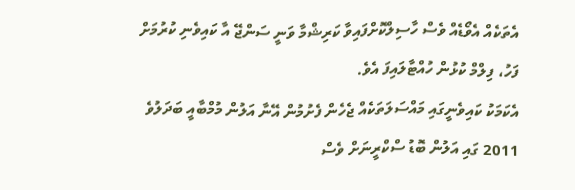އެތަކެއް އެވޯޑެއް ވެސް ހާސިލްކޮށްފައިވާ ކަރިޝްމާ ވަނީ ސަންޖޭ އާ ކައިވެނި ކުރުމަށް ފަހު، ފިލްމް ކުޅުން ހުއްޓާލައިފަ އެވެ.
އެކަމަކު ކައިވެނީގައި މައްސަލަތަކެއް ޖެހެން ފެށުމުން އޭނާ އަލުން މުމްބާއީ ބަދަލުވެ 2011 ގައި އަލުން ބޮޑު ސްކްރީނަށް ވެސް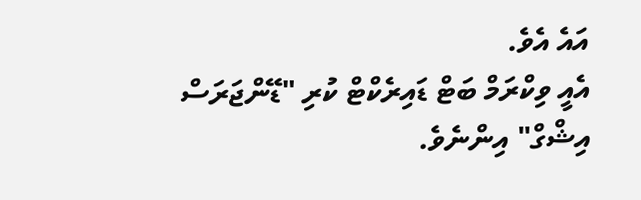އައެ އެވެ.
އެއީ ވިކްރަމް ބަޓް ޑައިރެކްޓް ކުރި "ޑޭންޖަރަސް އިޝްގް" އިންނެވެ.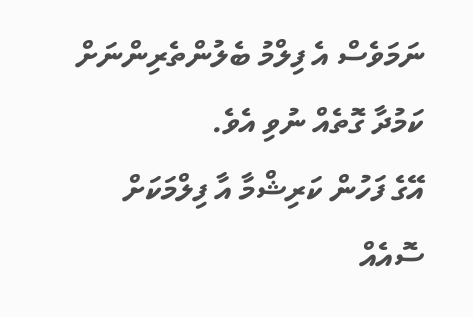ނަމަވެސް އެ ފިލްމު ބެލުންތެރިންނަށް ކަމުދާ ގޮތެއް ނުވި އެވެ.
އޭގެ ފަހުން ކަރިޝްމާ އާ ފިލްމަކަށް ސޮއެއް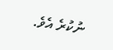ނުކުރެ އެވެ.